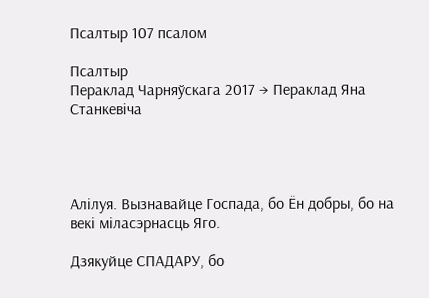Псалтыр 107 псалом

Псалтыр
Пераклад Чарняўскага 2017 → Пераклад Яна Станкевіча




Алілуя. Вызнавайце Госпада, бо Ён добры, бо на векі міласэрнасць Яго.

Дзякуйце СПАДАРУ, бо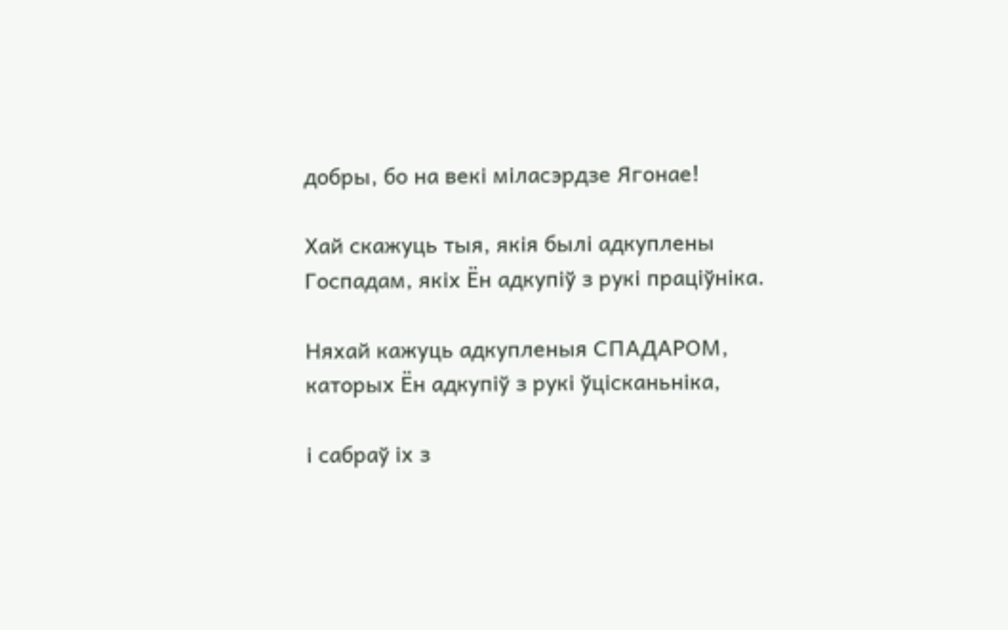добры, бо на векі міласэрдзе Ягонае!

Хай скажуць тыя, якія былі адкуплены Госпадам, якіх Ён адкупіў з рукі праціўніка.

Няхай кажуць адкупленыя СПАДАРОМ, каторых Ён адкупіў з рукі ўцісканьніка,

і сабраў іх з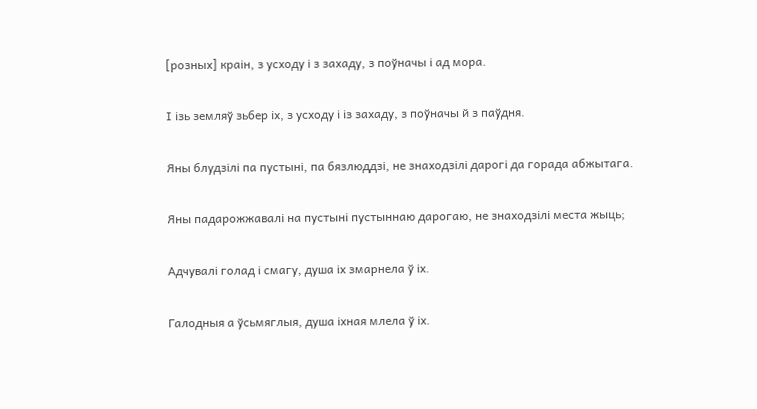[розных] краін, з усходу і з захаду, з поўначы і ад мора.

І ізь земляў зьбер іх, з усходу і із захаду, з поўначы й з паўдня.

Яны блудзілі па пустыні, па бязлюддзі, не знаходзілі дарогі да горада абжытага.

Яны падарожжавалі на пустыні пустыннаю дарогаю, не знаходзілі места жыць;

Адчувалі голад і смагу, душа іх змарнела ў іх.

Галодныя а ўсьмяглыя, душа іхная млела ў іх.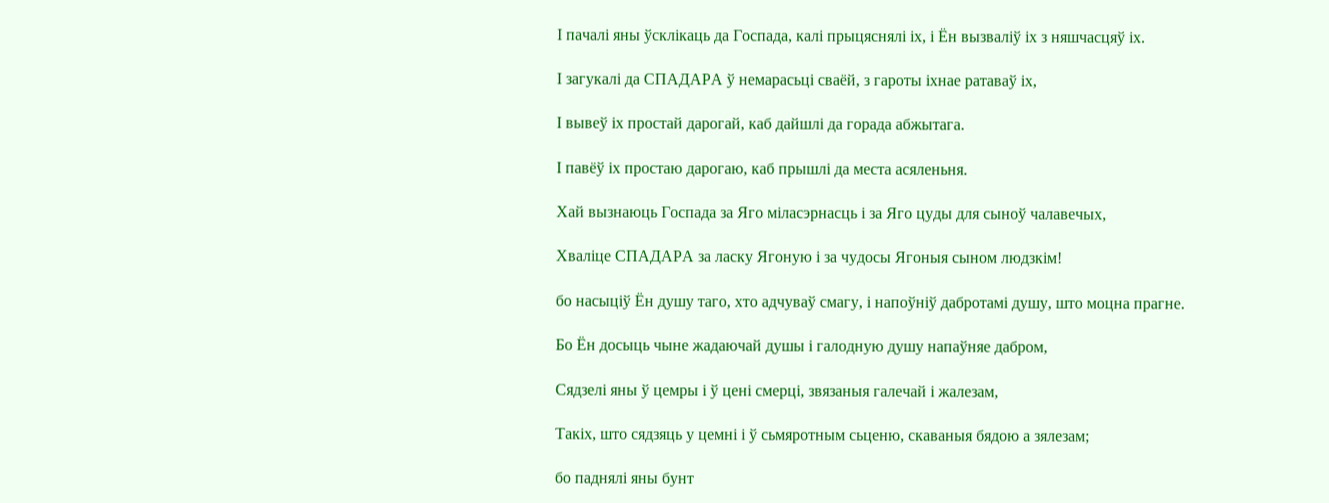І пачалі яны ўсклікаць да Госпада, калі прыцяснялі іх, і Ён вызваліў іх з няшчасцяў іх.

І загукалі да СПАДАРА ў немарасьці сваёй, з гароты іхнае ратаваў іх,

І вывеў іх простай дарогай, каб дайшлі да горада абжытага.

І павёў іх простаю дарогаю, каб прышлі да места асяленьня.

Хай вызнаюць Госпада за Яго міласэрнасць і за Яго цуды для сыноў чалавечых,

Хваліце СПАДАРА за ласку Ягоную і за чудосы Ягоныя сыном людзкім!

бо насыціў Ён душу таго, хто адчуваў смагу, і напоўніў дабротамі душу, што моцна прагне.

Бо Ён досыць чыне жадаючай душы і галодную душу напаўняе дабром,

Сядзелі яны ў цемры і ў цені смерці, звязаныя галечай і жалезам,

Такіх, што сядзяць у цемні і ў сьмяротным сьценю, скаваныя бядою а зялезам;

бо паднялі яны бунт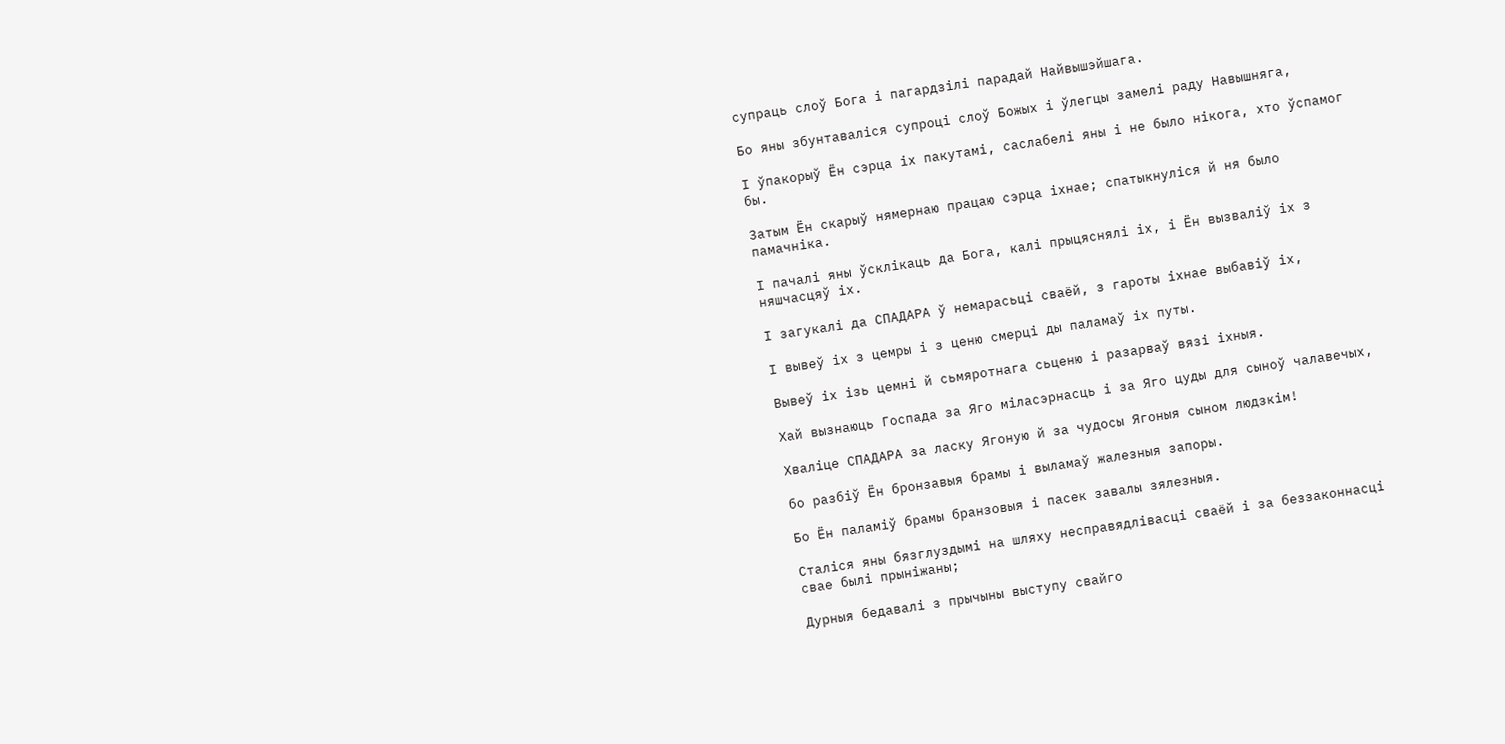супраць слоў Бога і пагардзілі парадай Найвышэйшага.

Бо яны збунтаваліся супроці слоў Божых і ўлегцы замелі раду Навышняга,

І ўпакорыў Ён сэрца іх пакутамі, саслабелі яны і не было нікога, хто ўспамог бы.

Затым Ён скарыў нямернаю працаю сэрца іхнае; спатыкнуліся й ня было памачніка.

І пачалі яны ўсклікаць да Бога, калі прыцяснялі іх, і Ён вызваліў іх з няшчасцяў іх.

І загукалі да СПАДАРА ў немарасьці сваёй, з гароты іхнае выбавіў іх,

І вывеў іх з цемры і з ценю смерці ды паламаў іх путы.

Вывеў іх ізь цемні й сьмяротнага сьценю і разарваў вязі іхныя.

Хай вызнаюць Госпада за Яго міласэрнасць і за Яго цуды для сыноў чалавечых,

Хваліце СПАДАРА за ласку Ягоную й за чудосы Ягоныя сыном людзкім!

бо разбіў Ён бронзавыя брамы і выламаў жалезныя запоры.

Бо Ён паламіў брамы бранзовыя і пасек завалы зялезныя.

Сталіся яны бязглуздымі на шляху несправядлівасці сваёй і за беззаконнасці свае былі прыніжаны;

Дурныя бедавалі з прычыны выступу свайго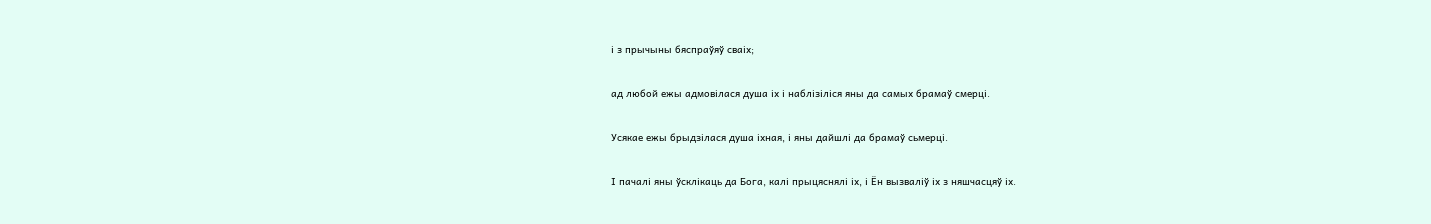і з прычыны бяспраўяў сваіх;

ад любой ежы адмовілася душа іх і наблізіліся яны да самых брамаў смерці.

Усякае ежы брыдзілася душа іхная, і яны дайшлі да брамаў сьмерці.

І пачалі яны ўсклікаць да Бога, калі прыцяснялі іх, і Ён вызваліў іх з няшчасцяў іх.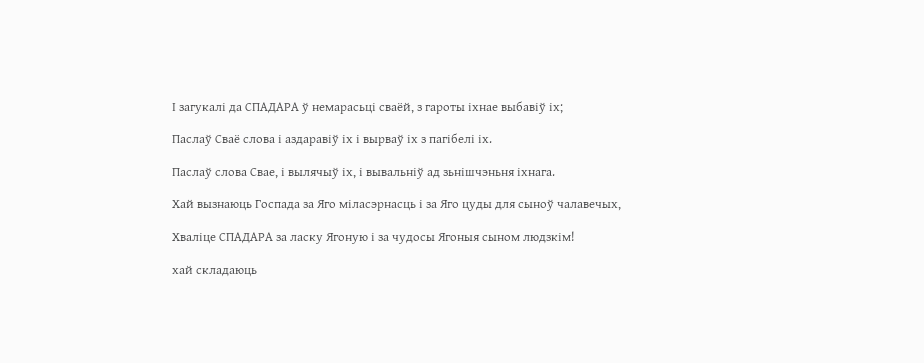І загукалі да СПАДАРА ў немарасьці сваёй, з гароты іхнае выбавіў іх;

Паслаў Сваё слова і аздаравіў іх і вырваў іх з пагібелі іх.

Паслаў слова Свае, і вылячыў іх, і вывальніў ад зьнішчэньня іхнага.

Хай вызнаюць Госпада за Яго міласэрнасць і за Яго цуды для сыноў чалавечых,

Хваліце СПАДАРА за ласку Ягоную і за чудосы Ягоныя сыном людзкім!

хай складаюць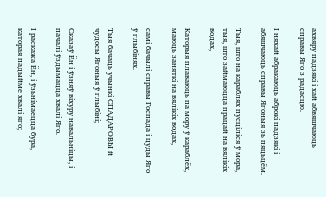ахвяру падзякі і хай абвяшчаюць справы Яго з радасцю.

І няхай абракаюць аброкі падзякі і абяшчаюць справы Ягоныя зь пяцьцём.

Тыя, што на караблях пусціліся ў мора, тыя, што займаюцца працай на вялікіх водах,

Каторыя плаваюць па мору ў караблёх, маюць заняткі на вялікіх водах,

самі бачылі справы Госпада і цуды Яго ў глыбінях.

Тыя бачаць учынкі СПАДАРОВЫ й чудосы Ягоныя ў глыбіні;

Сказаў Ён і ўзняў віхуру навальніцы, і пачалі ўздымацца хвалі Яго.

І раскажа Ён, і ўзьнімаецца бура, каторая падыйме хвалі яго;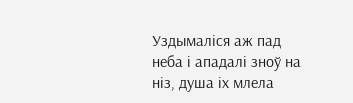Уздымаліся аж пад неба і ападалі зноў на ніз, душа іх млела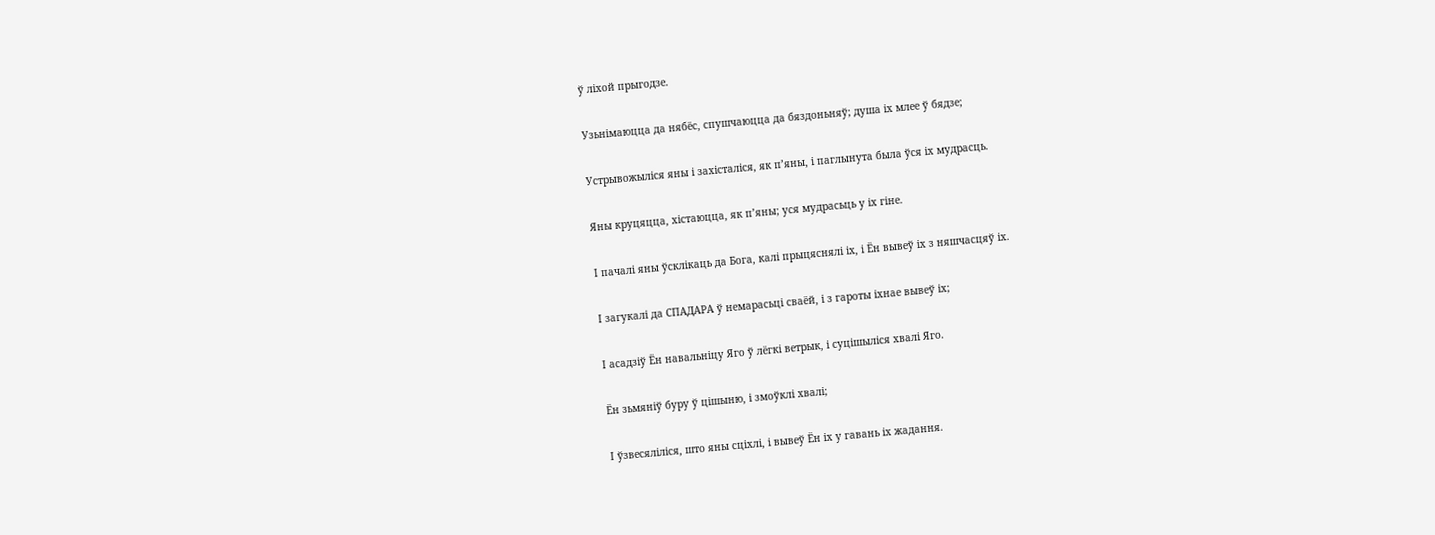ў ліхой прыгодзе.

Узьнімаюцца да нябёс, спушчаюцца да бяздоньняў; душа іх млее ў бядзе;

Устрывожыліся яны і захісталіся, як п’яны, і паглынута была ўся іх мудрасць.

Яны круцяцца, хістаюцца, як п’яны; уся мудрасьць у іх гіне.

І пачалі яны ўсклікаць да Бога, калі прыцяснялі іх, і Ён вывеў іх з няшчасцяў іх.

І загукалі да СПАДАРА ў немарасьці сваёй, і з гароты іхнае вывеў іх;

І асадзіў Ён навальніцу Яго ў лёгкі ветрык, і суцішыліся хвалі Яго.

Ён зьмяніў буру ў цішыню, і змоўклі хвалі;

І ўзвесяліліся, што яны сціхлі, і вывеў Ён іх у гавань іх жадання.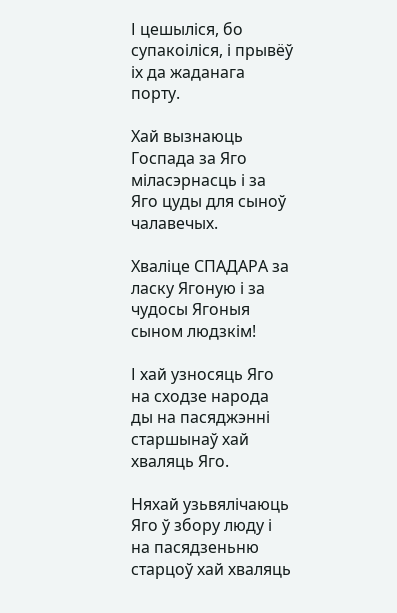І цешыліся, бо супакоіліся, і прывёў іх да жаданага порту.

Хай вызнаюць Госпада за Яго міласэрнасць і за Яго цуды для сыноў чалавечых.

Хваліце СПАДАРА за ласку Ягоную і за чудосы Ягоныя сыном людзкім!

І хай узносяць Яго на сходзе народа ды на пасяджэнні старшынаў хай хваляць Яго.

Няхай узьвялічаюць Яго ў збору люду і на пасядзеньню старцоў хай хваляць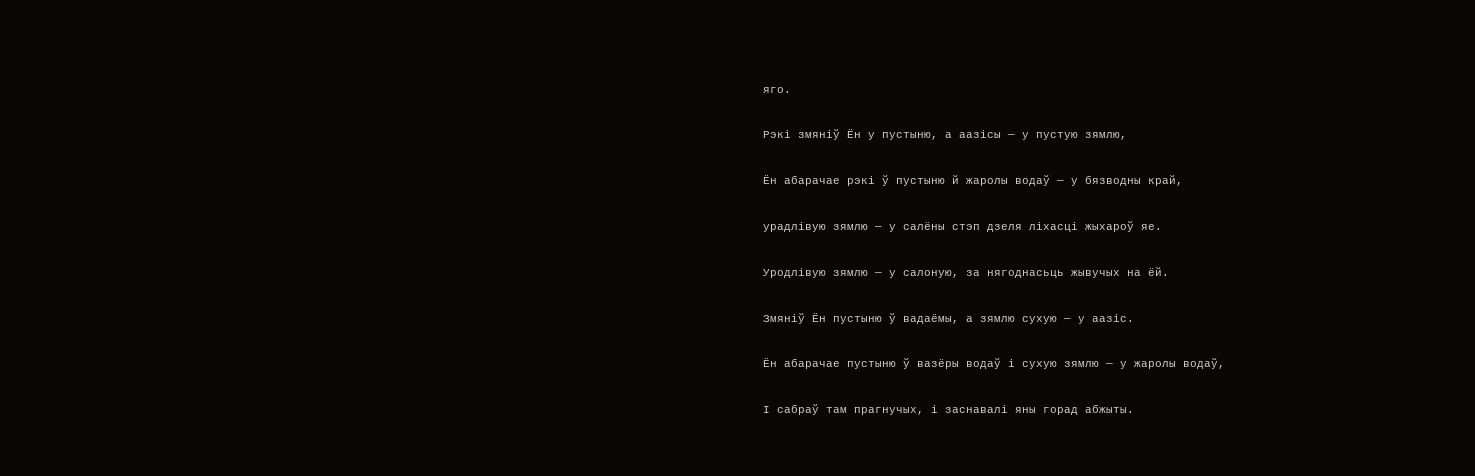яго.

Рэкі змяніў Ён у пустыню, а аазісы — у пустую зямлю,

Ён абарачае рэкі ў пустыню й жаролы водаў — у бязводны край,

урадлівую зямлю — у салёны стэп дзеля ліхасці жыхароў яе.

Уродлівую зямлю — у салоную, за нягоднасьць жывучых на ёй.

Змяніў Ён пустыню ў вадаёмы, а зямлю сухую — у аазіс.

Ён абарачае пустыню ў вазёры водаў і сухую зямлю — у жаролы водаў,

І сабраў там прагнучых, і заснавалі яны горад абжыты.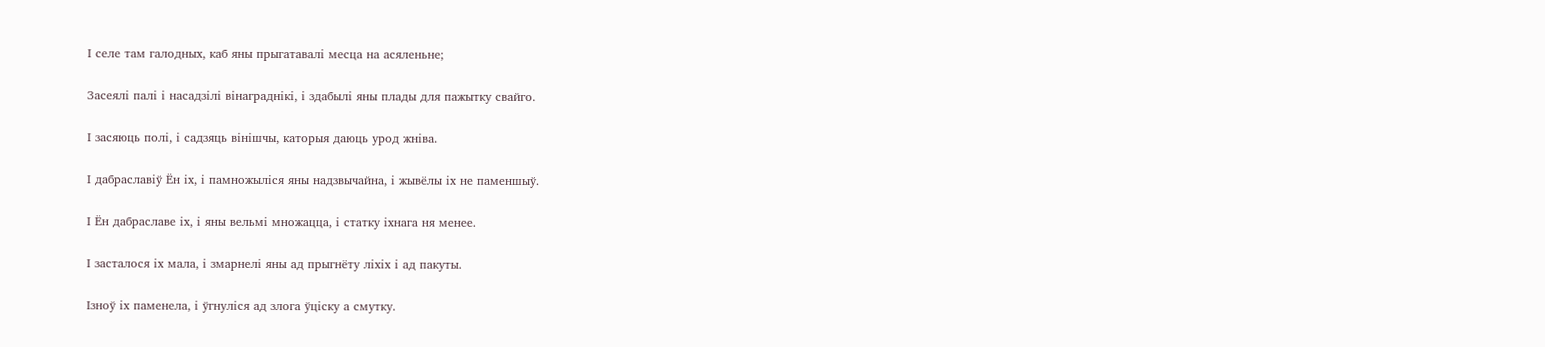І селе там галодных, каб яны прыгатавалі месца на асяленьне;

Засеялі палі і насадзілі вінаграднікі, і здабылі яны плады для пажытку свайго.

І засяюць полі, і садзяць вінішчы, каторыя даюць урод жніва.

І дабраславіў Ён іх, і памножыліся яны надзвычайна, і жывёлы іх не паменшыў.

І Ён дабраславе іх, і яны вельмі множацца, і статку іхнага ня менее.

І засталося іх мала, і змарнелі яны ад прыгнёту ліхіх і ад пакуты.

Ізноў іх паменела, і ўгнуліся ад злога ўціску а смутку.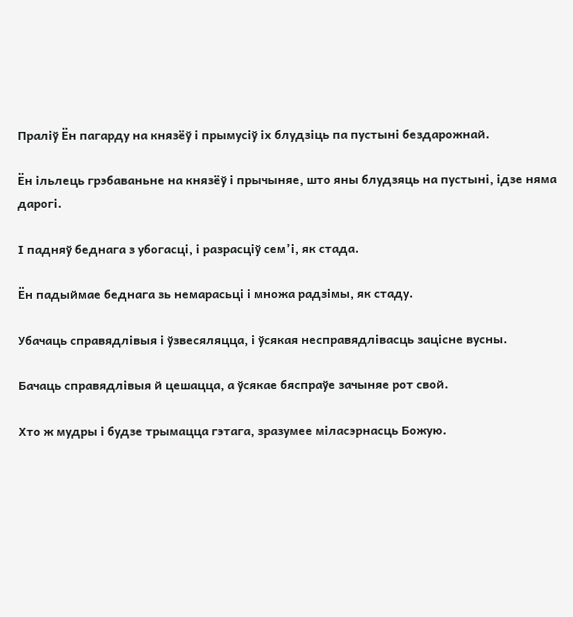Праліў Ён пагарду на князёў і прымусіў іх блудзіць па пустыні бездарожнай.

Ён ільлець грэбаваньне на князёў і прычыняе, што яны блудзяць на пустыні, ідзе няма дарогі.

І падняў беднага з убогасці, і разрасціў сем’і, як стада.

Ён падыймае беднага зь немарасьці і множа радзімы, як стаду.

Убачаць справядлівыя і ўзвесяляцца, і ўсякая несправядлівасць зацісне вусны.

Бачаць справядлівыя й цешацца, а ўсякае бяспраўе зачыняе рот свой.

Хто ж мудры і будзе трымацца гэтага, зразумее міласэрнасць Божую.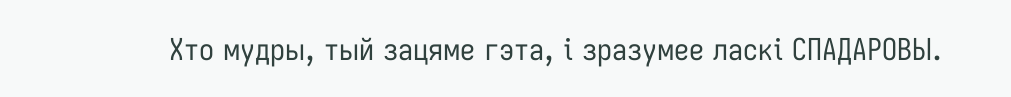Хто мудры, тый зацяме гэта, і зразумее ласкі СПАДАРОВЫ.